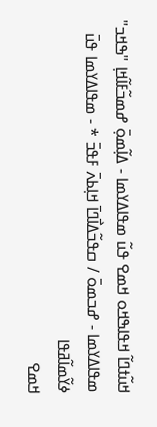ߞߎ߬ߙߣߊ߬ ߞߟߊߒߞߋ ߞߘߐ ߟߎ߬ ߘߟߊߡߌߘߊ - ߡߊ߲߬ߘߋ߲߫ ߝߘߏ߬ߓߊ߬ߞߊ߲ "ߒߞߏ" ߘߟߊߡߌߘߊ - ߝߏߘߋ߫ / ߛߟߏ߬ߡߊ߯ߣߊ߫ ߞߊ߲ߕߍ߫ ߓߟߏ߫ * - ߘߟߊߡߌߘߊ ߟߎ߫ ߦߌ߬ߘߊ߬ߥߟߊ
ߞߘߐ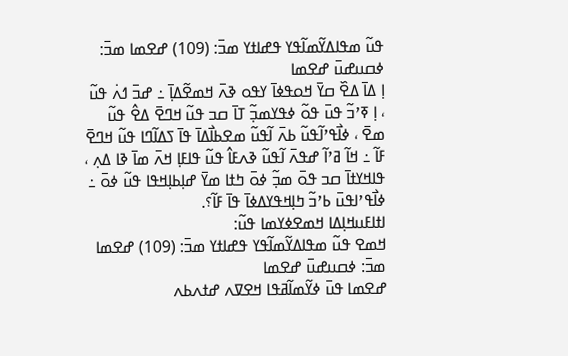ߟߎ߬ ߘߟߊߡߌ߬ߘߊ߬ߟߌ ߟߝߊߙߌ ߘߏ߫: (109) ߝߐߘߊ ߘߏ߫: ߦߛߎߝߎ߫ ߝߐߘߊ
ߊ߲ ߡߊ߫ ߡߐ߰ ߛߌ߫ ߞߋߟߦߊ߫ ߌߟߋ ߢߍ߫ ߞߘߐ߬ߡߊ߲߫ ߸ ߝߏ߫ ߗߍ߭ ߟߎ߬ ، ߊ߲ ߧߴߏ߬ ߟߎ߫ ߟߋ߬ ߦߟߌߘߏ߲߬ ߠߊ߫ ߛߏ ߟߎ߬ ߞߣߐ߫ ߡߐ߮ ߟߎ߬ ߘߐ߫ ، ߦߊ߯ߟߴߊ߬ߟߎ߬ ߕߍ߫ ߊ߬ߟߎ߬ ߘߐߕߊ߯ߡߊ߫ ߟߊ߫ ߖߡߊ߬ߣߊ ߟߎ߬ ߞߣߐ߫ ߓߊ߬ ߸ ߞߊ߬ ߥߴߊ߬ ߝߟߍ߫ ߊ߬ߟߎ߬ ߢߍߓߊ߮ ߟߎ߬ ߟߊߓߊ߲ ߞߍ߫ ߘߊ߫ ߢߊ ߡߍ߲ ، ߟߊߞߌߙߊ߫ ߛߏ ߟߋ߫ ߘߏ߲߬ ߦߋ߫ ߤߙߊ ߘߌ߫ ߝߊ߲ߕߊ߲ߞߟߊ ߟߎ߬ ߦߋ߫ ߸ ߦߊ߯ߟߴߊߟߎ߫ ߕߴߏ߬ ߤߊ߲ߞߟߌߡߦߊ߫ ߟߊ߫ ߓߊ߬؟.
ߊߙߊߓߎߞߊ߲ߡߊ ߞߘߐߦߌߘߊ ߟߎ߬:
ߞߘߐ ߟߎ߬ ߘߟߊߡߌ߬ߘߊ߬ߟߌ ߟߝߊߙߌ ߘߏ߫: (109) ߝߐߘߊ ߘߏ߫: ߦߛߎߝߎ߫ ߝߐߘߊ
ߝߐߘߊ ߟߎ߫ ߦߌ߬ߘߊ߬ߥߟߊ ߞߐߜߍ ߝߙߍߕߍ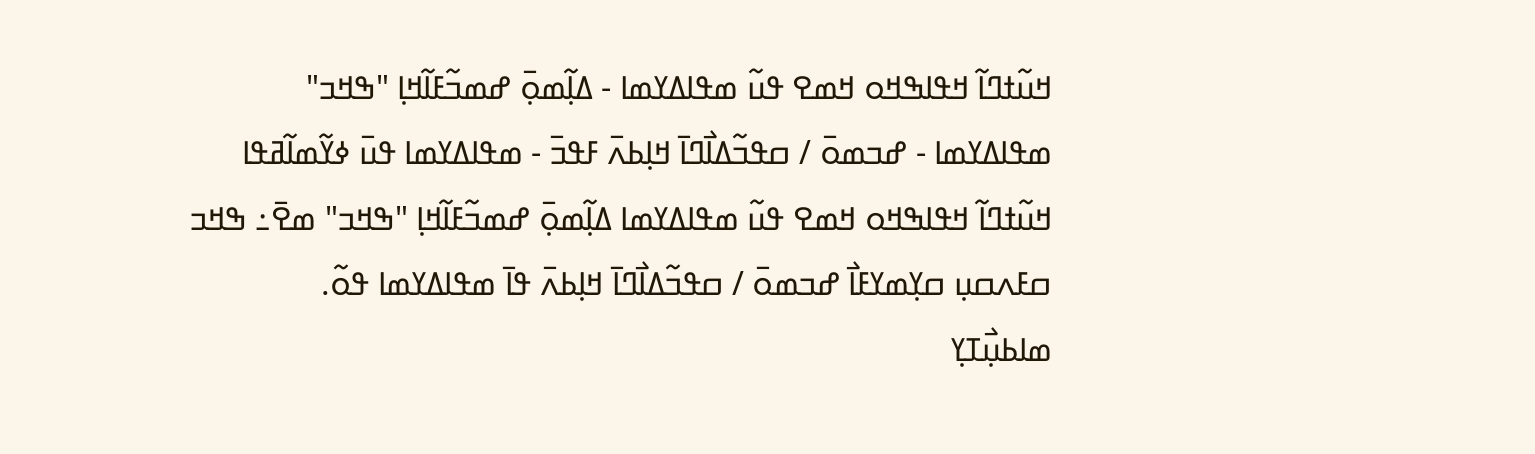ߞߎ߬ߙߣߊ߬ ߞߟߊߒߞߋ ߞߘߐ ߟߎ߬ ߘߟߊߡߌߘߊ - ߡߊ߲߬ߘߋ߲߫ ߝߘߏ߬ߓߊ߬ߞߊ߲ "ߒߞߏ" ߘߟߊߡߌߘߊ - ߝߏߘߋ߫ / ߛߟߏ߬ߡߊ߯ߣߊ߫ ߞߊ߲ߕߍ߫ ߓߟߏ߫ - ߘߟߊߡߌߘߊ ߟߎ߫ ߦߌ߬ߘߊ߬ߥߟߊ
ߞߎ߬ߙߣߊ߬ ߞߟߊߒߞߋ ߞߘߐ ߟߎ߬ ߘߟߊߡߌߘߊ ߡߊ߲߬ߘߋ߲߫ ߝߘߏ߬ߓߊ߬ߞߊ߲ "ߒߞߏ" ߘߐ߫߸ ߒߞߏ ߛߓߍߛߎ߲ ߛߌ߲ߘߌߓߊ߯ ߝߏߘߋ߫ / ߛߟߏ߬ߡߊ߯ߣߊ߫ ߞߊ߲ߕߍ߫ ߟߊ߫ ߘߟߊߡߌߘߊ ߟߋ߬.
ߘߊߕߎ߲߯ߠߌ߲